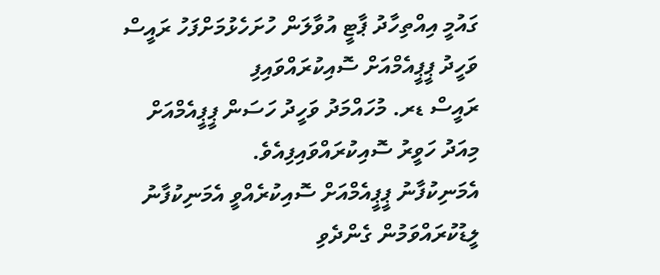ގައުމީ އިއްތިހާދު ޕާޓީ އުވާލަން ހުށަހެޅުމަށްފަހު ރައީސް ވަހީދު ޕީޕީއެމްއަށް ސޮއިކުރައްވައިފި
ރައީސް ޑރ. މުހައްމަދު ވަހީދު ހަސަން ޕީޕީއެމްއަށް މިއަދު ހަވީރު ސޮއިކުރައްވައިފިއެވެ.
އެމަނިކުފާނު ޕީޕީއެމްއަށް ސޮއިކުރެއްވީ އެމަނިކުފާނު ލީޑުކުރައްވަމުން ގެންދެވި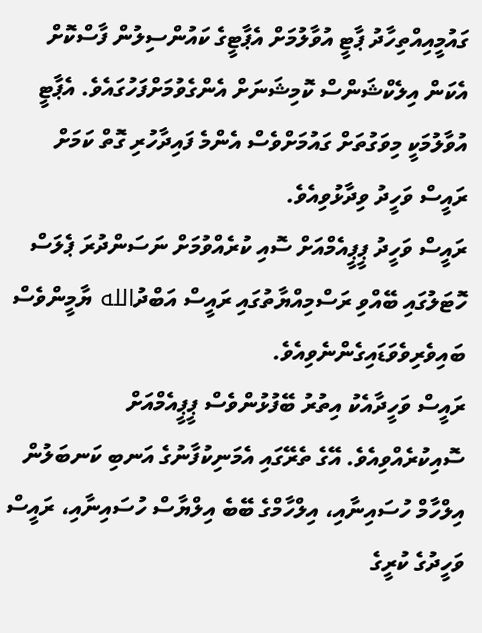ގައުމީއިއްތިހާދު ޕާޓީ އުވާލުމަށް އެޕާޓީގެ ކައުންސިލުން ފާސްކޮށް އެކަން އިލެކްޝަންސް ކޮމިޝަނަށް އެންގެވުމަށްފަހުގައެވެ. އެޕާޓީ އުވާލުމަކީ މިވަގުތަށް ގައުމަށްވެސް އެންމެ ފައިދާހުރި ގޮތް ކަމަށް ރައީސް ވަހީދު ވިދާޅުވިއެވެ.
ރައީސް ވަހީދު ޕީޕީއެމްއަށް ސޮއި ކުރެއްވުމަށް ނަސަންދުރަ ޕެލަސް ހޮޓަލުގައި ބޭއްވި ރަސްމިއްޔާތުގައި ރައީސް އަބްދުالله ޔާމީންވެސް ބައިވެރިވެވަޑައިގެންނެވިއެވެ.
ރައީސް ވަހީދާއެކު އިތުރު ބޭފުޅުންވެސް ޕީޕީއެމްއަށް ސޮއިކުރެއްވިއެވެ. އޭގެ ތެރޭގައި އެމަނިކުފާނުގެ އަނބި ކަނބަލުން އިލްހާމް ހުސައިނާއި، އިލްހާމްގެ ބޭބެ އިލްޔާސް ހުސައިނާއި، ރައީސް ވަހީދުގެ ކުރީގެ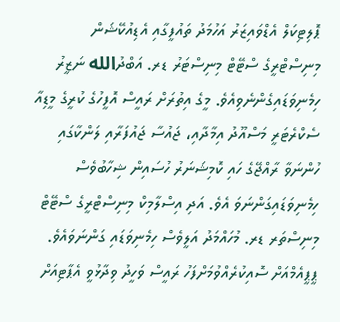ޕޮލިޓިކަލް އެޑްވައިޒަރު އަހުމަދު ތައުފީގާއި އެޑިއުކޭޝަން މިނިސްޓްރީގެ ސްޓޭޓް މިނިސްޓަރު ޑރ. އަބްދުالله ނަޒީރު ހިމެނިވަޑައިގެންނެވިއެވެ. މީގެ އިތުރަށް ރައީސް އޮފީހުގެ ކުރީގެ މީޑިއާ ސެކްރެޓަރީ މަސްއޫދު އިމާދާއި، ޖައުސާ ޖައުފަރާއި ލަންކާގައި ހުންނަވާ ރާއްޖޭގެ ހައި ކޮމިޝަނަރު ހުސައިން ޝިހާބުވެސް ހިމެނިވަޑައިގަންނަވަ އެވެ. އަދި އިސްލާމިކް މިނިސްޓްރީގެ ސްޓޭޓް މިނިސްތަރ ޑރ. މުހައްމަދު އަލީވެސް ހިމެނިވަޑައި ގަންނަވައެވެ.
ޕީޕީއެމްއަށް ސޮއިކުރެއްވުމަށްފަހު ރައީސް ވަހީދު ވިދާޅުވީ އެޕާޓިއަށް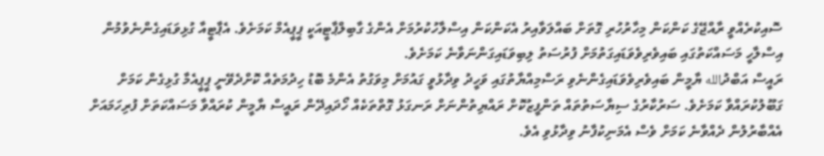ސޮއިކުރެއްވީ ރާއްޖޭގެ ކަންކަން މިހާރުހުރި ގޮތަށް ބައްލަވާއިރު އެކަންކަން އިސްލާހުކުރުމަށް އެންގެ ގާބިލްޕާޓީއަކީ ޕީޕީއެމް ކަމަށެވެ. އެޕާޓީއާ ގުޅިވަޑައިގެންނެވުމުން އިސްލާހީ މަސައްކަތުގައި ބައިވެރިވެވަޑައިގަތުމަށް ފުރުސަތު ލިބިވަޑައިގަންނަވާނެ ކަމަށެވެ.
ރައީސް އަބްދުالله ޔާމީން ބައިވެރިވެވަޑައިގެންނެވި ރަސްމިއްޔާތުގައި ވަހީދު ވިދާޅުވީ ގައުމަށް މިވަގުތު އެންމެ ބޮޑު ހިދުމަތެއް ކޮށްދެވޭނީ ޕީޕީއެމާ ގުޅިގެން ކަމަށް ގަބޫލުކުރައްވާ ކަމަށެވެ. ސަރުކާރުގެ ސިޔާސަތުތައް ތަންފީޒުކޮށް ރައްޔިތުންނަށް ރަނގަޅު ގޮތްތަކެއް ހޯދައިދޭން ރައީސް ޔާމީން ކުރައްވާ މަސައްކަތަށް ފުރިހަމައަށް އެއްބާރުލުން ދެއްވާނެ ކަމަށް ވެސް އެމަނިކުފާނު ވިދާޅުވި އެވެ.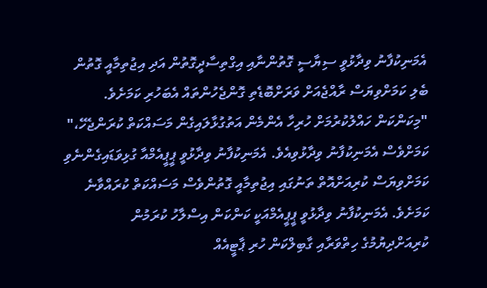އެމަނިކުފާނު ވިދާޅުވީ ސިޔާސީ ގޮތުންނާއި އިގްތިސާދީގޮތުން އަދި އިޖުތިމާއީ ގޮތުން ބެލި ކަމަށްވިޔަސް ރާއްޖެއަށް ވަރަށްބޮޑެތި ގޮންޖެހުންތައް އެބަހުރި ކަމަށެވެ. "މިކަންކަން ހައްލުކުރުމަށް ހުރިހާ އެންމެން އަތުގުޅާލައިގެން މަސައްކަތް ކުރަންޖެހޭ،" ކަމަށްވެސް އެމަނިކުފާނު ވިދާޅުވިއެވެ. އެމަނިކުފާނު ވިދާޅުވީ ޕީޕީއެމްއާ ގުޅިވަޑައިގެންނެވި ކަމަށްވިޔަސް ކުރިއަށްއޮތް ތަނުގައި އިޖުތިމާއީ ގޮތުންވެސް މަސައްކަތް ކުރައްވާނެ ކަމަށެވެ. އެމަނިކުފާނު ވިދާޅުވީ ޕީޕީއެމްއަކީ ކަންކަން އިސްލާހު ކުރަމުން ކުރިއަށްދިޔުމުގެ ހިތްވަރާއި ގާބިލްކަން ހުރި ޕާޓީއެއް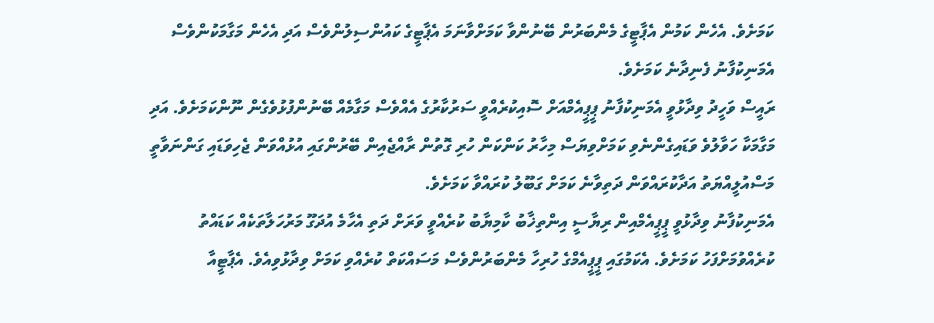ކަމަށެވެ. އެހެން ކަމުން އެޕާޓީގެ މެންބަރުން ބޭނުންވާ ކަމަށްވާނަމަ އެޕާޓީގެ ކައުންސިލުންވެސް އަދި އެހެން މަގާމަކުންވެސް އެމަނިކުފާނު ފެނިދާނެ ކަމަށެވެ.
ރައީސް ވަހީދު ވިދާޅުވީ އެމަނިކުފާނު ޕީޕީއެމްއަށް ސޮއިކުރެއްވީ ސަރުކާރުގެ އެއްވެސް މަގާމެއް ބޭނުންފުޅުވެގެން ނޫންކަމަށެވެ. އަދި މަގާމަކާ ހަވާލުވެ ވަޑައިގެންނެވި ކަމަށްވިޔަސް މިހާރު ކަންކަން ހުރި ގޮތުން ރާއްޖެއިން ބޭރުންގައި އުޅުއްވަން ޖެހިވަޑައި ގަންނަވާތީ މަސްއުލީއްޔަތު އަދާކުރައްވަން ދަތިވާނެ ކަމަށް ގަބޫލު ކުރައްވާ ކަމަށެވެ.
އެމަނިކުފާނު ވިދާޅުވީ ޕީޕީއެމްއިން ރިޔާސީ އިންތިޚާބު ކާމިޔާބު ކުރެއްވީ ވަރަށް ދަތި އެހާމެ އުދަގޫ މަރުހަލާތަކެއް ކަޑައްތު ކުރެއްވުމަށްފަހު ކަމަށެވެ. އެކަމުގައި ޕީޕީއެމްގެ ހުރިހާ މެންބަރުންވެސް މަސައްކަތް ކުރެއްވި ކަމަށް ވިދާޅުވިއެވެ. އެޕާޓީއާ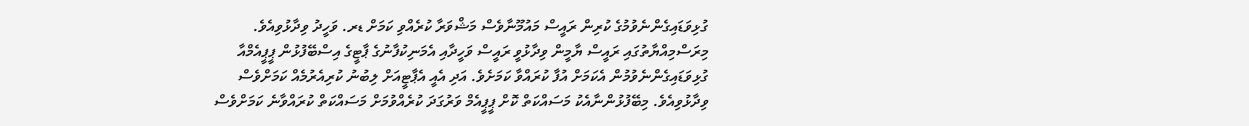ގުޅިވަޑައިގެންނެވުމުގެ ކުރިން ރައީސް މައުމޫނާވެސް މަޝްވަރާ ކުރެއްވި ކަމަށް ޑރ. ވަހީދު ވިދާޅުވިއެވެ.
މިރަސްމިއްޔާތުގައި ރައީސް ޔާމީން ވިދާޅުވީ ރައީސް ވަހީދާއި އެމަނިކުފާނުގެ ޕާޓީގެ އިސްބޭފުޅުން ޕީޕީއެމްއާ ގުޅިވަޑައިގެންނެވުމުން އެކަމަށް އުފާ ކުރައްވާ ކަމަށެވެ. އަދި އެއީ އެޕާޓީއަށް ލިބުނު ކުރިއެރުމެއް ކަމަށްވެސް ވިދާޅުވިއެވެ. މިބޭފުޅުންނާއެކު މަސައްކަތް ކޮށް ޕީޕީއެމް ވަރުގަދަ ކުރެއްވުމަށް މަސައްކަތް ކުރައްވާނެ ކަމަށްވެސް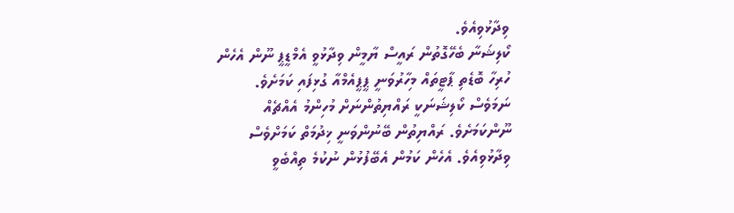ވިދާޅުވިއެވެ.
ކޯލިޝަނާ ބެހޭގޮތުން ރައީސް ޔާމީން ވިދާޅުވީ އެމްޑީޕީ ނޫން އެހެން ހުރިހާ ބޮޑެތި ޕާޓީތައް މިހާރުވަނީ ޕީޕީއެމްއާ ގުޅިފައި ކަމަށެވެ. ނަމަވެސް ކޯލިޝަނަކީ ރައްޔިތުންނަށް މުހިންމު އެއްޗެއް ނޫންކަމަށެވެ. ރައްޔިތުން ބޭނުންވަނީ ޚިދުމަތް ކަމަށްވެސް ވިދާޅުވިއެވެ. އެހެން ކަމުން އެބޭފުޅުން ނުކުމެ ތިއްބެވީ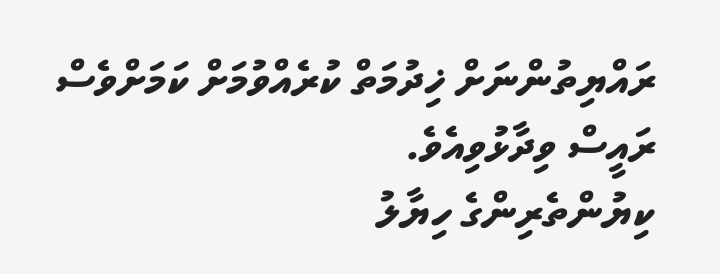ރައްޔިތުންނަށް ޚިދުމަތް ކުރެއްވުމަށް ކަމަށްވެސް ރައީސް ވިދާޅުވިއެވެ.
ކިޔުންތެރިންގެ ހިޔާލު